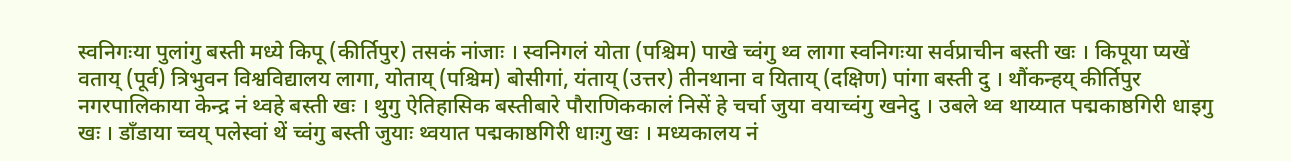स्वनिगःया पुलांगु बस्ती मध्ये किपू (कीर्तिपुर) तसकं नांजाः । स्वनिगलं योता (पश्चिम) पाखे च्वंगु थ्व लागा स्वनिगःया सर्वप्राचीन बस्ती खः । किपूया प्यखें वताय् (पूर्व) त्रिभुवन विश्वविद्यालय लागा, योताय् (पश्चिम) बोसीगां, यंताय् (उत्तर) तीनथाना व यिताय् (दक्षिण) पांगा बस्ती दु । थौंकन्हय् कीर्तिपुर नगरपालिकाया केन्द्र नं थ्वहे बस्ती खः । थुगु ऐतिहासिक बस्तीबारे पौराणिककालं निसें हे चर्चा जुया वयाच्वंगु खनेदु । उबले थ्व थाय्यात पद्मकाष्ठगिरी धाइगु खः । डाँडाया च्वय् पलेस्वां थें च्वंगु बस्ती जुयाः थ्वयात पद्मकाष्ठगिरी धाःगु खः । मध्यकालय नं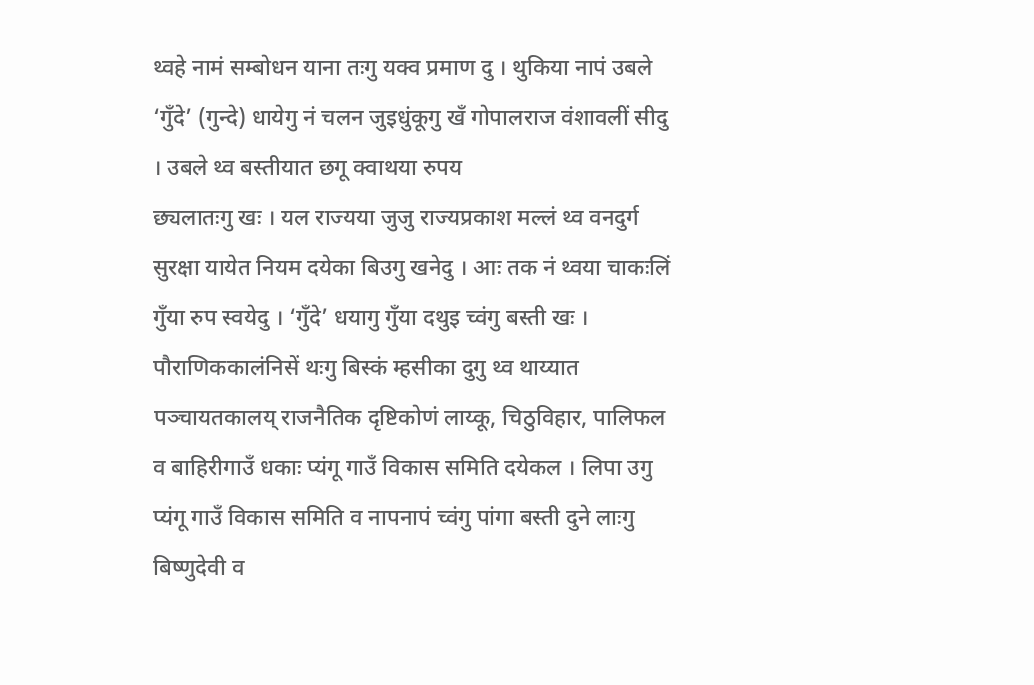थ्वहे नामं सम्बोधन याना तःगु यक्व प्रमाण दु । थुकिया नापं उबले ‘गुँदे’ (गुन्दे) धायेगु नं चलन जुइधुंकूगु खँ गोपालराज वंशावलीं सीदु । उबले थ्व बस्तीयात छगू क्वाथया रुपय
छ्यलातःगु खः । यल राज्यया जुजु राज्यप्रकाश मल्लं थ्व वनदुर्ग सुरक्षा यायेत नियम दयेका बिउगु खनेदु । आः तक नं थ्वया चाकःलिं गुँया रुप स्वयेदु । ‘गुँदे’ धयागु गुँया दथुइ च्वंगु बस्ती खः । पौराणिककालंनिसें थःगु बिस्कं म्हसीका दुगु थ्व थाय्यात पञ्चायतकालय् राजनैतिक दृष्टिकोणं लाय्कू, चिठुविहार, पालिफल व बाहिरीगाउँ धकाः प्यंगू गाउँ विकास समिति दयेकल । लिपा उगु प्यंगू गाउँ विकास समिति व नापनापं च्वंगु पांगा बस्ती दुने लाःगु बिष्णुदेवी व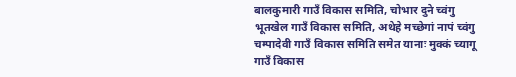बालकुमारी गाउँ विकास समिति, चोभार दुने च्वंगु भूतखेल गाउँ विकास समिति, अथेहे मच्छेगां नापं च्वंगु चम्पादेवी गाउँ विकास समिति समेत यानाः मुक्कं च्यागू गाउँ विकास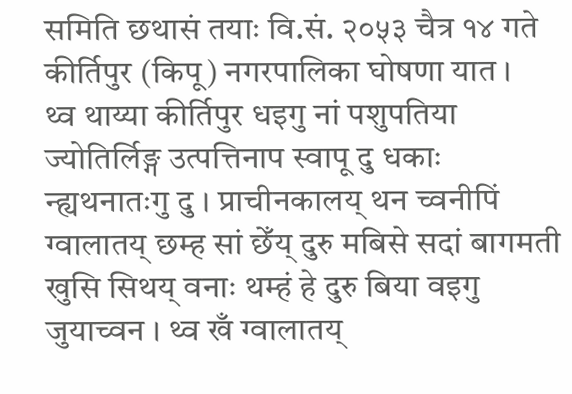समिति छथासं तयाः वि.सं. २०५३ चैत्र १४ गते कीर्तिपुर (किपू) नगरपालिका घोषणा यात ।
थ्व थाय्या कीर्तिपुर धइगु नां पशुपतिया ज्योतिर्लिङ्ग उत्पत्तिनाप स्वापू दु धकाः न्ह्यथनातःगु दु । प्राचीनकालय् थन च्वनीपिं ग्वालातय् छम्ह सां छेँय् दुरु मबिसे सदां बागमती खुसि सिथय् वनाः थम्हं हे दुरु बिया वइगु जुयाच्वन । थ्व खँ ग्वालातय्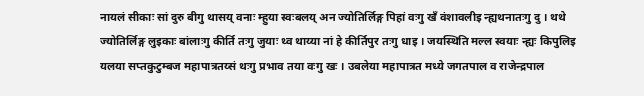नायलं सीकाः सां दुरु बीगु थासय् वनाः म्हुया स्वःबलय् अन ज्योतिर्लिङ्ग पिहां वःगु खँ वंशावलीइ न्ह्यथनातःगु दु । थथे ज्योतिर्लिङ्ग लुइकाः बांलाःगु कीर्ति तःगु जुयाः थ्व थाय्या नां हे कीर्तिपुर तःगु धाइ । जयस्थिति मल्ल स्वयाः न्ह्यः किपुलिइ यलया सप्तकुटुम्बज महापात्रतय्सं थःगु प्रभाव तया वःगु खः । उबलेया महापात्रत मध्ये जगतपाल व राजेन्द्रपाल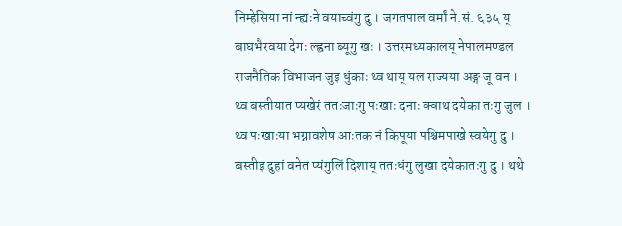निम्हेसिया नां न्ह्यःने वयाच्वंगु दु । जगतपाल वर्मां ने.सं. ६३५ य् बाघभैरवया देगः ल्ह्वना ब्यूगु खः । उत्तरमध्यकालय् नेपालमण्डल राजनैतिक विभाजन जुइ धुंकाः थ्व थाय् यल राज्यया अङ्ग जू वन ।
थ्व बस्तीयात प्यखेरं ततःजाःगु पःखाः दनाः क्वाथ दयेका तःगु जुल । थ्व पःखाःया भग्नावशेष आःतक नं किपूया पश्चिमपाखे स्वयेगु दु । बस्तीइ दुहां वनेत प्यंगुलिं दिशाय् ततःधंगु लुखा दयेकातःगु दु । थथे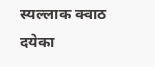स्यल्लाक क्वाठ दयेका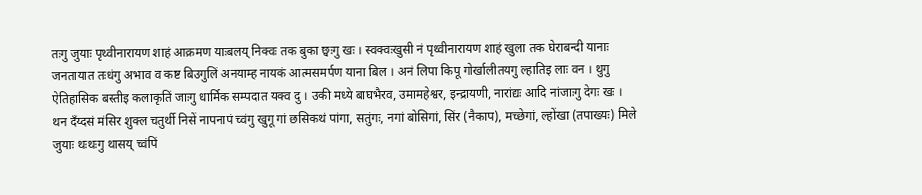तःगु जुयाः पृथ्वीनारायण शाहं आक्रमण याःबलय् निक्वः तक बुका छ्वःगु खः । स्वक्वःखुसी नं पृथ्वीनारायण शाहं खुला तक घेराबन्दी यानाः जनतायात तःधंगु अभाव व कष्ट बिउगुलिं अनयाम्ह नायकं आत्मसमर्पण याना बिल । अनं लिपा किपू गोर्खालीतयगु ल्हातिइ लाः वन । थुगु ऐतिहासिक बस्तीइ कलाकृतिं जाःगु धार्मिक सम्पदात यक्व दु । उकी मध्ये बाघभैरव, उमामहेश्वर, इन्द्रायणी, नारांद्यः आदि नांजाःगु देगः खः । थन दँय्दसं मंसिर शुक्ल चतुर्थी निसें नापनापं च्वंगु खुगू गां छसिकथं पांगा, सतुंगः, नगां बोसिगां, सिंर (नैकाप), मच्छेगां, ल्होंखा (तपाख्यः) मिले जुयाः थःथःगु थासय् च्वंपिं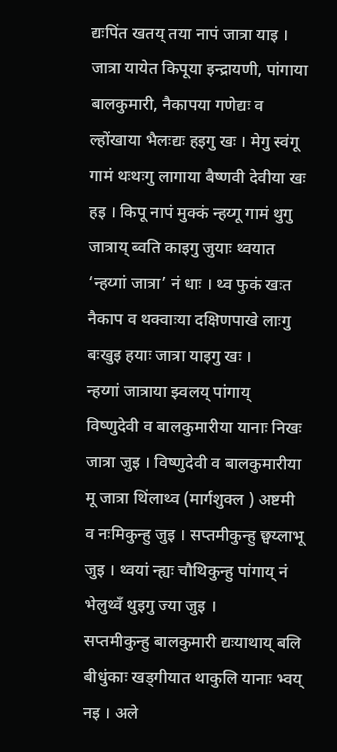द्यःपिंत खतय् तया नापं जात्रा याइ । जात्रा यायेत किपूया इन्द्रायणी, पांगाया बालकुमारी, नैकापया गणेद्यः व ल्होंखाया भैलःद्यः हइगु खः । मेगु स्वंगू गामं थःथःगु लागाया बैष्णवी देवीया खः हइ । किपू नापं मुक्कं न्हय्गू गामं थुगु जात्राय् ब्वति काइगु जुयाः थ्वयात ‘न्हय्गां जात्रा’ नं धाः । थ्व फुकं खःत नैकाप व थक्वाःया दक्षिणपाखे लाःगु बःखुइ हयाः जात्रा याइगु खः ।
न्हय्गां जात्राया झ्वलय् पांगाय् विष्णुदेवी व बालकुमारीया यानाः निखः जात्रा जुइ । विष्णुदेवी व बालकुमारीया मू जात्रा थिंलाथ्व (मार्गशुक्ल ) अष्टमी व नःमिकुन्हु जुइ । सप्तमीकुन्हु छ्वय्लाभू जुइ । थ्वयां न्ह्यः चौथिकुन्हु पांगाय् नं भेलुथ्वँ थुइगु ज्या जुइ ।
सप्तमीकुन्हु बालकुमारी द्यःयाथाय् बलि बीधुंकाः खड्गीयात थाकुलि यानाः भ्वय् नइ । अले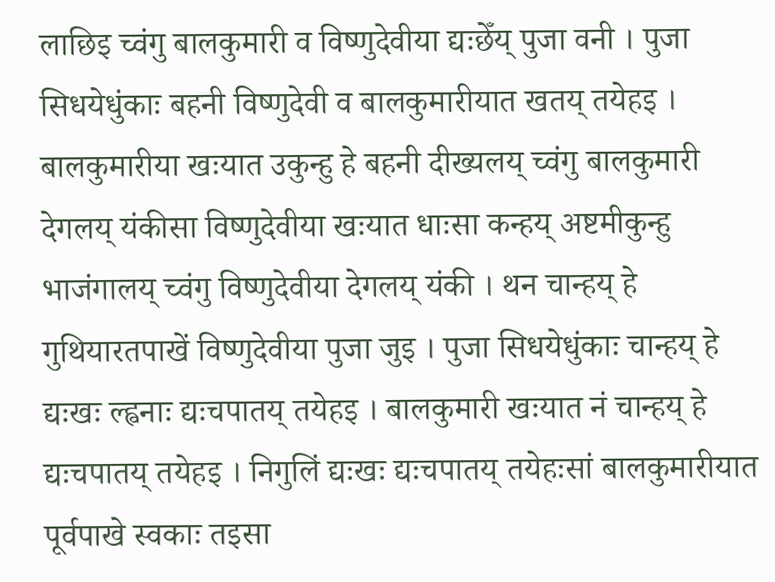लाछिइ च्वंगु बालकुमारी व विष्णुदेवीया द्यःछेँय् पुजा वनी । पुजा सिधयेधुंकाः बहनी विष्णुदेवी व बालकुमारीयात खतय् तयेहइ । बालकुमारीया खःयात उकुन्हु हे बहनी दीख्यलय् च्वंगु बालकुमारी देगलय् यंकीसा विष्णुदेवीया खःयात धाःसा कन्हय् अष्टमीकुन्हु भाजंगालय् च्वंगु विष्णुदेवीया देगलय् यंकी । थन चान्हय् हे गुथियारतपाखें विष्णुदेवीया पुजा जुइ । पुजा सिधयेधुंकाः चान्हय् हे द्यःखः ल्ह्वनाः द्यःचपातय् तयेहइ । बालकुमारी खःयात नं चान्हय् हे द्यःचपातय् तयेहइ । निगुलिं द्यःखः द्यःचपातय् तयेहःसां बालकुमारीयात पूर्वपाखे स्वकाः तइसा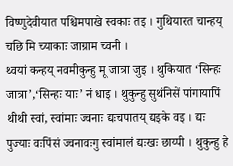विष्णुदेवीयात पश्चिमपाखे स्वकाः तइ । गुथियारत चान्हय् चछि मि च्याकाः जाग्राम च्वनी ।
थ्वयां कन्हय् नवमीकुन्हु मू जात्रा जुइ । थुकियात ‘सिन्हः जात्रा’,‘सिन्हः याः’ नं धाइ । थुकुन्हु सुथंनिसें पांगायापिं थीथी स्वां, स्वांमाः ज्वनाः द्यःचपातय् द्यइके वइ । द्यः पुज्याः वःपिंसं ज्वनावःगु स्वांमालं द्यःखः छाय्पी । थुकुन्हु हे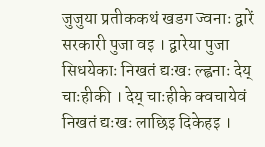जुजुया प्रतीककथं खडग ज्वनाः द्वारें सरकारी पुजा वइ । द्वारेया पुजा सिधयेकाः निखतं द्यःखः ल्ह्वनाः देय् चाःहीकी । देय् चाःहीके क्वचायेवं निखतं द्यःखः लाछिइ दिकेहइ ।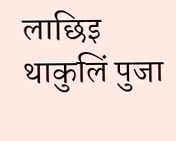लाछिइ थाकुलिं पुजा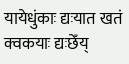यायेधुंकाः द्यःयात खतं क्वकयाः द्यःछेँय्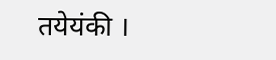तयेयंकी ।